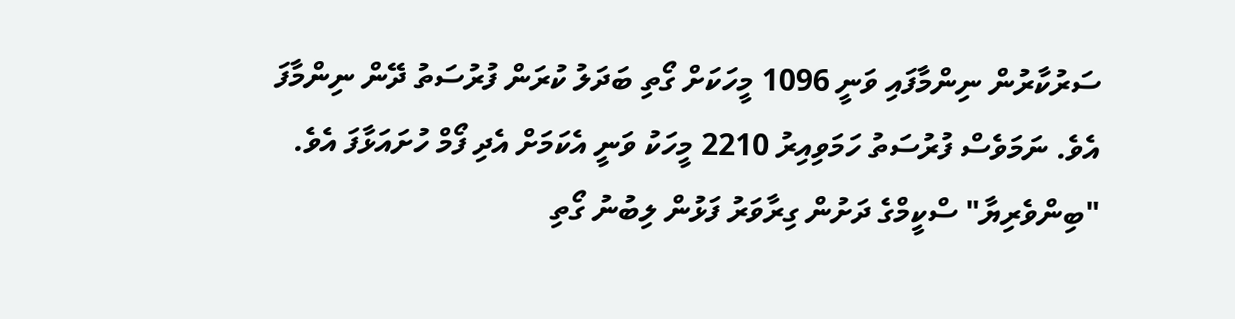ސަރުކާރުން ނިންމާފައި ވަނީ 1096 މީހަކަށް ގޯތި ބަދަލު ކުރަން ފުރުސަތު ދޭން ނިންމާފަ އެވެ. ނަމަވެސް ފުރުސަތު ހަމަވިއިރު 2210 މީހަކު ވަނީ އެކަމަށް އެދި ފޯމް ހުށައަޅާފަ އެވެ.
"ބިންވެރިޔާ" ސްކީމްގެ ދަށުން ގިރާވަރު ފަޅުން ލިބުނު ގޯތި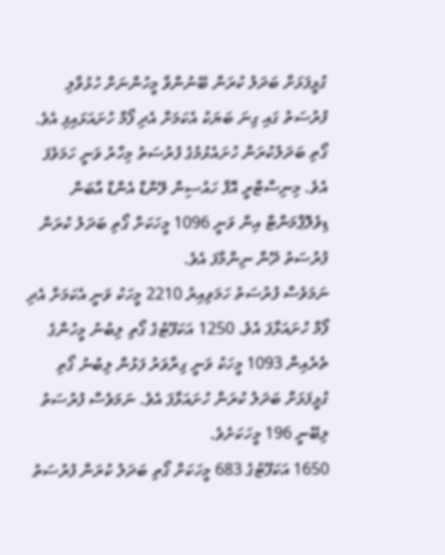ގުޅީފަޅަށް ބަދަލު ކުރަން ބޭނުންވާ މީހުންނަށް ހުޅުވާލި ފުރުސަތު ގައި ގިނަ ބަޔަކު އެކަމަށް އެދި ފޯމް ހުށައަޅައިފި އެވެ.
ގޯތި ބަދަލުކުރަން ހުށައެޅުމުގެ ފުރުސަތު މިހާރު ވަނީ ހަމަވެފަ އެވެ. މިނިސްޓްރީ އޮފް ހައުސިން ލޭންޑް އެންޑް އާބަން ޑިވެލޮޕްމަންޓް އިން ވަނީ 1096 މީހަކަށް ގޯތި ބަދަލު ކުރަން ފުރުސަތު ދޭން ނިންމާފަ އެވެ.
ނަމަވެސް ފުރުސަތު ހަމަވިއިރު 2210 މީހަކު ވަނީ އެކަމަށް އެދި ފޯމް ހުށައަޅާފަ އެވެ. 1250 އަކަފޫޓުގެ ގޯތި ލިބުނު މީހުންގެ ތެރެއިން 1093 މީހަކު ވަނީ ގިރާވަރު ފަޅުން ލިބުނު ގޯތި ގުޅީފަޅަށް ބަދަލު ކުރަން ހުށައަޅާފަ އެވެ. ނަމަވެސް ފުރުސަތު ލިބޭނީ 196 މީހަކަށެވެ.
1650 އަކަފޫޓުގެ 683 މީހަކަށް ގޯތި ބަދަލު ކުރަން ފުރުސަތު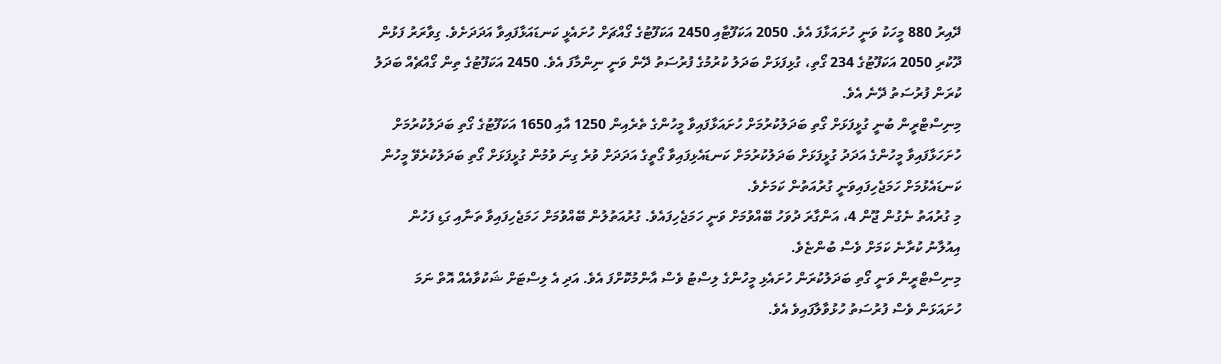ދޭއިރު 880 މީހަކު ވަނީ ހުށައަޅާފަ އެވެ. 2050 އަކަފޫޓާއި 2450 އަކަފޫޓުގެ ގޯއްޗަށް ހުށައެޅީ ކަނޑައަޅާފައިވާ އަދަދަށެވެ. ގިވާރަރު ފަޅުން ދޫކުރި 2050 އަކަފޫޓުގެ 234 ގޯތި، ގުޅިފަޅަށް ބަދަލު ކުރުމުގެ ފުރުސަތު ދޭން ވަނީ ނިންމާފަ އެވެ. 2450 އަކަފޫޓުގެ ތިން ގޯއްޗެއް ބަދަލު ކުރަން ފުރުސަތު ދޭނެ އެވެ.
މިނިސްޓްރީން ބުނީ ގުޅީފަޅަށް ގޯތި ބަދަލުކުރުމަށް ހުށައަޅާފައިވާ މީހުންގެ ތެރެއިން 1250 އާއި 1650 އަކަފޫޓުގެ ގޯތި ބަދަލުކުރުމަށް ހުށަހަޅާފައިވާ މީހުންގެ އަދަދު ގުޅީފަޅަށް ބަދަލުކުރުމަށް ކަނޑައެޅިފައިވާ ގޯތީގެ އަދަދަށް ވުރެ ގިނަ ވުމުން ގުޅީފަޅަށް ގޯތި ބަދަލުކުރެވޭ މީހުން ކަނޑައެޅުމަށް ހަމަޖެހިފައިވަނީ ގުރުއަތުން ކަމަށެވެ.
މި ގުރުއަތު ނެގުން ޖޫން 4، އަންގާރަ ދުވަހު ބޭއްވުމަށް ވަނީ ހަމަޖެހިފައެވެ. ގުރުއަތުލުން ބޭއްވުމަށް ހަމަޖެހިފައިވާ ތަނާއި ގަޑި ފަހުން އިއުލާނު ކުރާނެ ކަމަށް ވެސް ބުންޏެވެ.
މިނިސްޓްރީން ވަނީ ގޯތި ބަދަލުކުރަން ހުށައެޅި މީހުންގެ ލިސްޓު ވެސް އާންމުކޮށްފަ އެވެ. އަދި އެ ލިސްޓަށް ޝަކުވާއެއް އޮތް ނަމަ ހުށައަޅަން ވެސް ފުރުސަތު ހުޅުވާލާފައިވެ އެވެ.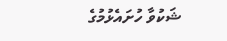ޝަކުވާ ހުށައެޅުމުގެ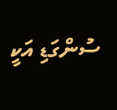ސުންގަޑި އަކީ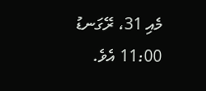މެއި 31، ރޭގަނޑު 11:00 އެވެ.